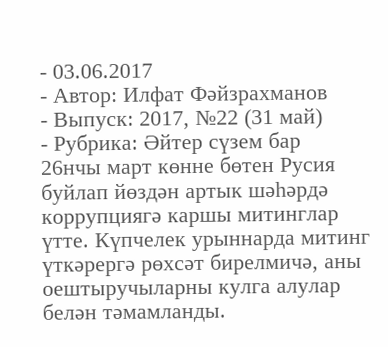- 03.06.2017
- Автор: Илфат Фәйзрахманов
- Выпуск: 2017, №22 (31 май)
- Рубрика: Әйтер сүзем бар
26нчы март көнне бөтен Русия буйлап йөздән артык шәһәрдә коррупциягә каршы митинглар үтте. Күпчелек урыннарда митинг үткәрергә рөхсәт бирелмичә, аны оештыручыларны кулга алулар белән тәмамланды.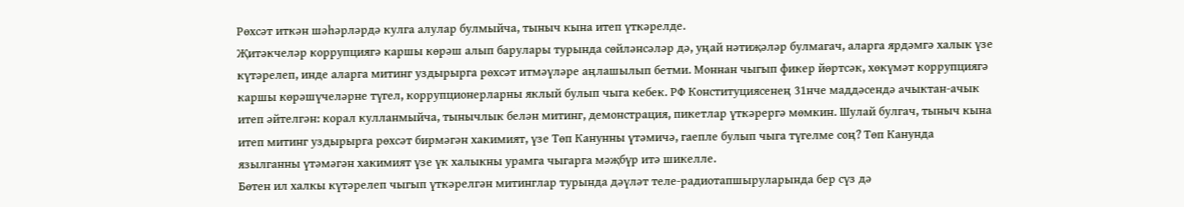Рөхсәт иткән шәһәрләрдә кулга алулар булмыйча, тыныч кына итеп үткәрелде.
Җитәкчеләр коррупциягә каршы көрәш алып барулары турында сөйләнсәләр дә, уңай нәтиҗәләр булмагач, аларга ярдәмгә халык үзе күтәрелеп, инде аларга митинг уздырырга рөхсәт итмәүләре аңлашылып бетми. Моннан чыгып фикер йөртсәк, хөкүмәт коррупциягә каршы көрәшүчеләрне түгел, коррупционерларны яклый булып чыга кебек. РФ Конституциясенең 31нче маддәсендә ачыктан-ачык итеп әйтелгән: корал кулланмыйча, тынычлык белән митинг, демонстрация, пикетлар үткәрергә мөмкин. Шулай булгач, тыныч кына итеп митинг уздырырга рөхсәт бирмәгән хакимият, үзе Төп Канунны үтәмичә, гаепле булып чыга түгелме соң? Төп Канунда язылганны үтәмәгән хакимият үзе үк халыкны урамга чыгарга мәҗбүр итә шикелле.
Бөтен ил халкы күтәрелеп чыгып үткәрелгән митинглар турында дәүләт теле-радиотапшыруларында бер сүз дә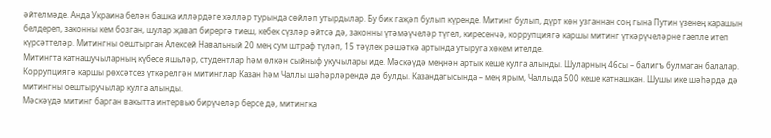әйтелмәде. Анда Украина белән башка илләрдәге хәлләр турында сөйләп утырдылар. Бу бик гаҗәп булып күренде. Митинг булып, дүрт көн узганнан соң гына Путин үзенең карашын белдереп, законны кем бозган, шулар җавап бирергә тиеш, кебек сүзләр әйтсә дә, законны үтәмәүчеләр түгел, киресенчә, коррупциягә каршы митинг үткәрүчеләрне гаепле итеп күрсәттеләр. Митингны оештырган Алексей Навальный 20 мең сум штраф түләп, 15 тәүлек рәшәткә артында утыруга хөкем ителде.
Митингта катнашучыларның күбесе яшьләр, студентлар һәм өлкән сыйныф укучылары иде. Мәскәүдә меңнән артык кеше кулга алынды. Шуларның 46сы – балигъ булмаган балалар.
Коррупциягә каршы рөхсәтсез үткәрелгән митинглар Казан һәм Чаллы шәһәрләрендә дә булды. Казандагысында – мең ярым, Чаллыда 500 кеше катнашкан. Шушы ике шәһәрдә дә митингны оештыручылар кулга алынды.
Мәскәүдә митинг барган вакытта интервью бирүчеләр берсе дә, митингка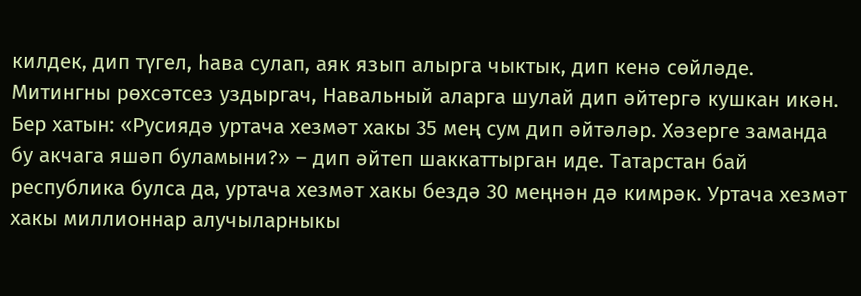килдек, дип түгел, һава сулап, аяк язып алырга чыктык, дип кенә сөйләде. Митингны рөхсәтсез уздыргач, Навальный аларга шулай дип әйтергә кушкан икән. Бер хатын: «Русиядә уртача хезмәт хакы 35 мең сум дип әйтәләр. Хәзерге заманда бу акчага яшәп буламыни?» – дип әйтеп шаккаттырган иде. Татарстан бай республика булса да, уртача хезмәт хакы бездә 30 меңнән дә кимрәк. Уртача хезмәт хакы миллионнар алучыларныкы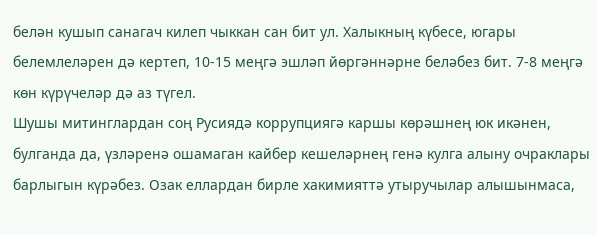белән кушып санагач килеп чыккан сан бит ул. Халыкның күбесе, югары белемлеләрен дә кертеп, 10-15 меңгә эшләп йөргәннәрне беләбез бит. 7-8 меңгә көн күрүчеләр дә аз түгел.
Шушы митинглардан соң Русиядә коррупциягә каршы көрәшнең юк икәнен, булганда да, үзләренә ошамаган кайбер кешеләрнең генә кулга алыну очраклары барлыгын күрәбез. Озак еллардан бирле хакимияттә утыручылар алышынмаса,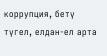коррупция, бетү түгел, елдан-ел арта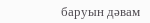баруын дәвам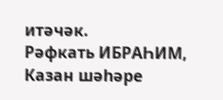итәчәк.
Рәфкать ИБРАҺИМ,
Казан шәһәре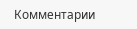Комментарии